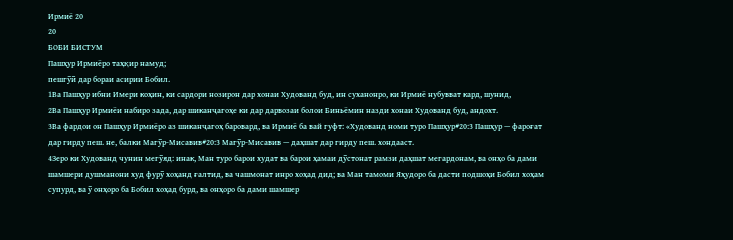Ирмиё 20
20
БОБИ БИСТУМ
Пашҳур Ирмиёро таҳқир намуд;
пешгӯӣ дар бораи асирии Бобил.
1Ва Пашҳур ибни Имери коҳин, ки сардори нозирон дар хонаи Худованд буд, ин суханонро, ки Ирмиё нубувват кард, шунид,
2Ва Пашҳур Ирмиёи набиро зада, дар шиканҷагоҳе ки дар дарвозаи болои Биньёмин назди хонаи Худованд буд, андохт.
3Ва фардои он Пашҳур Ирмиёро аз шиканҷагоҳ баровард, ва Ирмиё ба вай гуфт: «Худованд номи туро Пашҳур#20:3 Пашҳур — фароғат дар гирду пеш. не, балки Магӯр‐Мисавив#20:3 Магӯр‐Мисавив — даҳшат дар гирду пеш. хондааст.
4Зеро ки Худованд чунин мегӯяд: инак, Ман туро барои худат ва барои ҳамаи дӯстонат рамзи даҳшат мегардонам, ва онҳо ба дами шамшери душманони худ фурӯ хоҳанд ғалтид, ва чашмонат инро хоҳад дид; ва Ман тамоми Яҳудоро ба дасти подшоҳи Бобил хоҳам супурд, ва ӯ онҳоро ба Бобил хоҳад бурд, ва онҳоро ба дами шамшер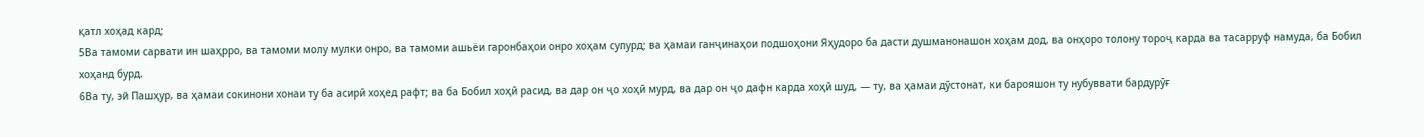қатл хоҳад кард;
5Ва тамоми сарвати ин шаҳрро, ва тамоми молу мулки онро, ва тамоми ашьёи гаронбаҳои онро хоҳам супурд; ва ҳамаи ганҷинаҳои подшоҳони Яҳудоро ба дасти душманонашон хоҳам дод, ва онҳоро толону тороҷ карда ва тасарруф намуда, ба Бобил хоҳанд бурд.
6Ва ту, эй Пашҳур, ва ҳамаи сокинони хонаи ту ба асирӣ хоҳед рафт; ва ба Бобил хоҳӣ расид, ва дар он ҷо хоҳӣ мурд, ва дар он ҷо дафн карда хоҳӣ шуд, — ту, ва ҳамаи дӯстонат, ки барояшон ту нубуввати бардурӯғ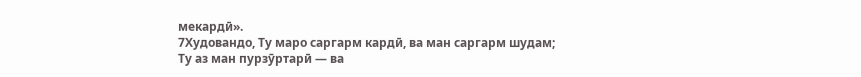мекардӣ».
7Худовандо, Ту маро саргарм кардӣ, ва ман саргарм шудам;
Ту аз ман пурзӯртарӣ — ва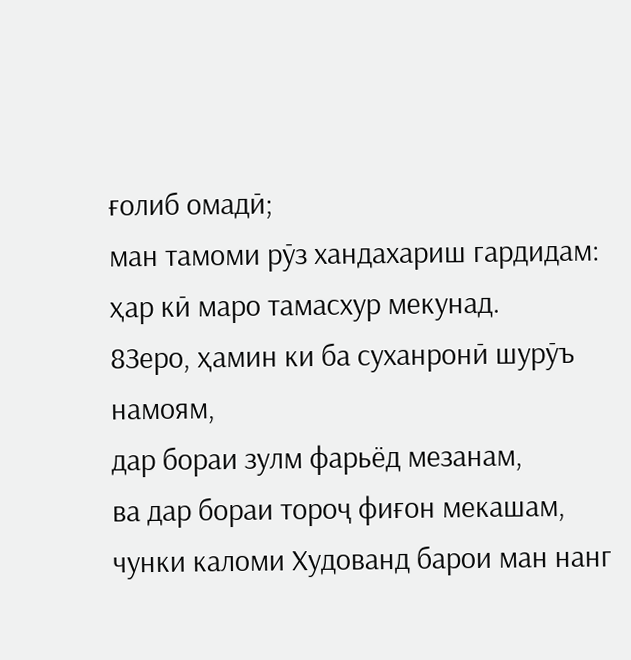ғолиб омадӣ;
ман тамоми рӯз хандахариш гардидам:
ҳар кӣ маро тамасхур мекунад.
8Зеро, ҳамин ки ба суханронӣ шурӯъ намоям,
дар бораи зулм фарьёд мезанам,
ва дар бораи тороҷ фиғон мекашам,
чунки каломи Худованд барои ман нанг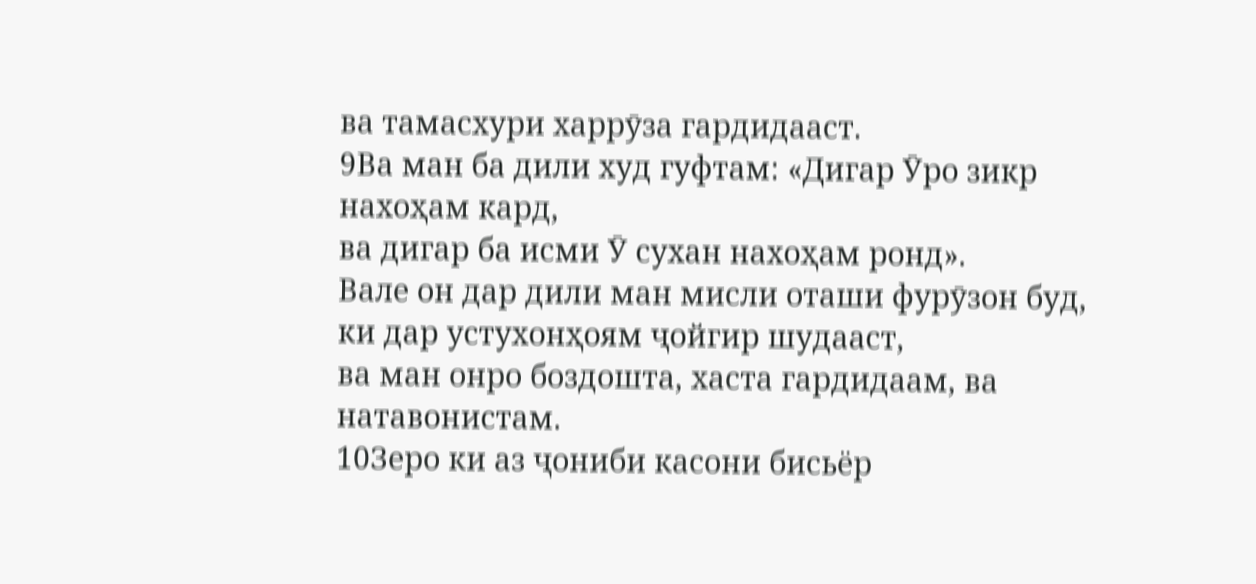ва тамасхури харрӯза гардидааст.
9Ва ман ба дили худ гуфтам: «Дигар Ӯро зикр нахоҳам кард,
ва дигар ба исми Ӯ сухан нахоҳам ронд».
Вале он дар дили ман мисли оташи фурӯзон буд,
ки дар устухонҳоям ҷойгир шудааст,
ва ман онро боздошта, хаста гардидаам, ва натавонистам.
10Зеро ки аз ҷониби касони бисьёр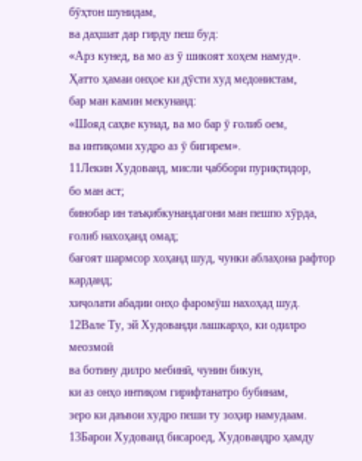бӯҳтон шунидам,
ва даҳшат дар гирду пеш буд:
«Арз кунед, ва мо аз ӯ шикоят хоҳем намуд».
Ҳатто ҳамаи онҳое ки дӯсти худ медонистам,
бар ман камин мекунанд:
«Шояд саҳве кунад, ва мо бар ӯ ғолиб оем,
ва интиқоми худро аз ӯ бигирем».
11Лекин Худованд, мисли ҷаббори пуриқтидор,
бо ман аст;
бинобар ин таъқибкунандагони ман пешпо хӯрда, ғолиб нахоҳанд омад;
бағоят шармсор хоҳанд шуд, чунки аблаҳона рафтор карданд;
хиҷолати абадии онҳо фаромӯш нахоҳад шуд.
12Вале Ту, эй Худованди лашкарҳо, ки одилро меозмоӣ
ва ботину дилро мебинӣ, чунин бикун,
ки аз онҳо интиқом гирифтанатро бубинам,
зеро ки даъвои худро пеши ту зоҳир намудаам.
13Барои Худованд бисароед, Худовандро ҳамду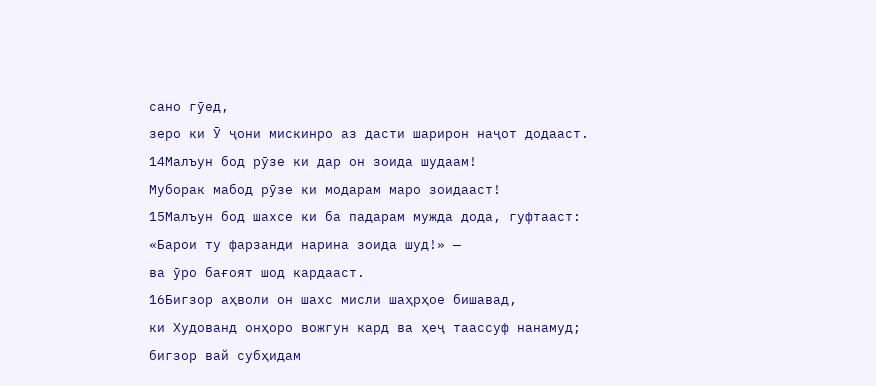сано гӯед,
зеро ки Ӯ ҷони мискинро аз дасти шарирон наҷот додааст.
14Малъун бод рӯзе ки дар он зоида шудаам!
Муборак мабод рӯзе ки модарам маро зоидааст!
15Малъун бод шахсе ки ба падарам мужда дода, гуфтааст:
«Барои ту фарзанди нарина зоида шуд!» —
ва ӯро бағоят шод кардааст.
16Бигзор аҳволи он шахс мисли шаҳрҳое бишавад,
ки Худованд онҳоро вожгун кард ва ҳеҷ таассуф нанамуд;
бигзор вай субҳидам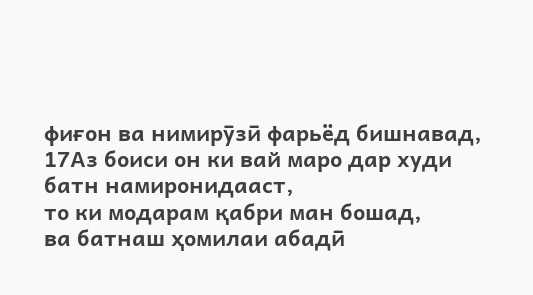фиғон ва нимирӯзӣ фарьёд бишнавад,
17Аз боиси он ки вай маро дар худи батн намиронидааст,
то ки модарам қабри ман бошад,
ва батнаш ҳомилаи абадӣ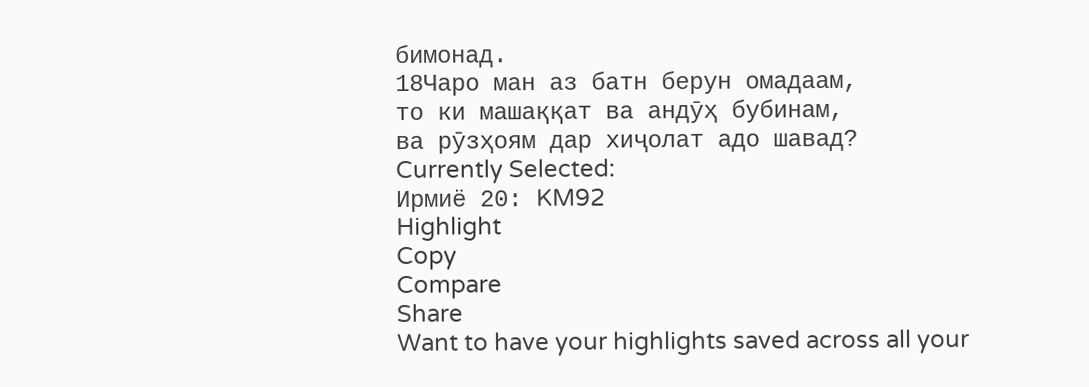бимонад.
18Чаро ман аз батн берун омадаам,
то ки машаққат ва андӯҳ бубинам,
ва рӯзҳоям дар хиҷолат адо шавад?
Currently Selected:
Ирмиё 20: KM92
Highlight
Copy
Compare
Share
Want to have your highlights saved across all your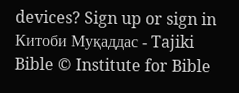devices? Sign up or sign in
Китоби Муқаддас - Tajiki Bible © Institute for Bible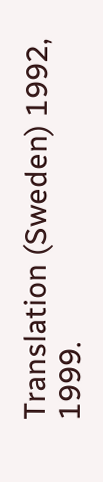Translation (Sweden) 1992, 1999.